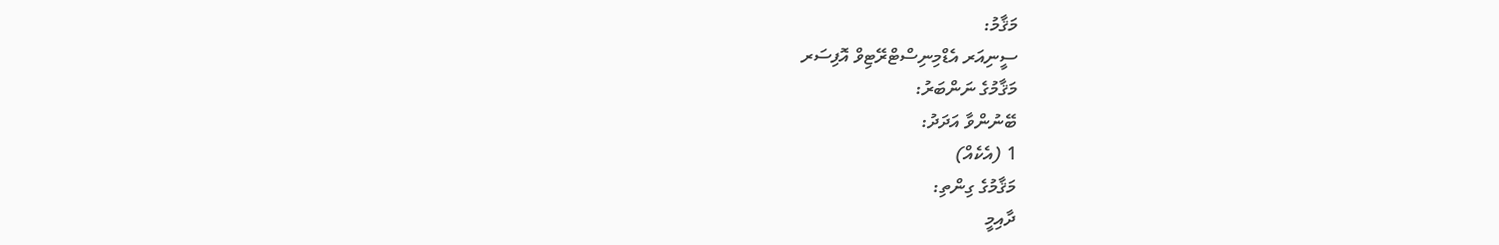މަޤާމު:
ސީނިއަރ އެޑްމިނިސްޓްރޭޓިވް އޮފިސަރ
މަޤާމުގެ ނަންބަރު:
ބޭނުންވާ އަދަދު:
1 (އެކެއް)
މަޤާމުގެ ގިންތި:
ދާއިމީ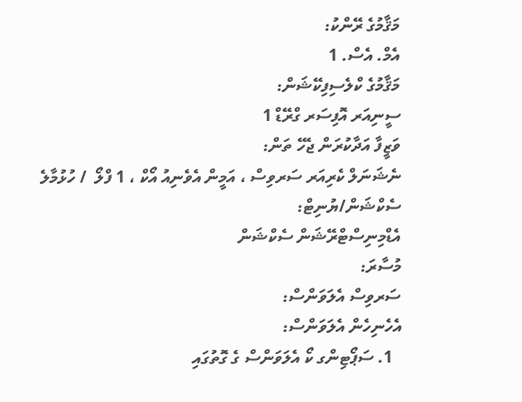މަޤާމުގެ ރޭންކު:
އެމް. އެސް. 1
މަޤާމުގެ ކްލެސިފިކޭޝަން:
ސީނިއަރ އޮފިސަރ ގްރޭޑް 1
ވަޒީފާ އަދާކުރަން ޖެހޭ ތަން:
ނެޝަނަލް ކެރިއަރ ސަރވިސް ، އަމީން އެވެނިއު އޯކް ، 1 ފްލޯ  / ހުޅުމާލެ
ސެކްޝަން/ޔުނިޓް:
އެޑްމިނިސްޓްރޭޝަން ސެކްޝަން
މުސާރަ:
ސަރވިސް އެލަވަންސް:
އެހެނިހެން އެލަވަންސް:
  1. ސަޕޯޓިންގ ކޯ އެލަވަންސް ގެ ގޮތުގައި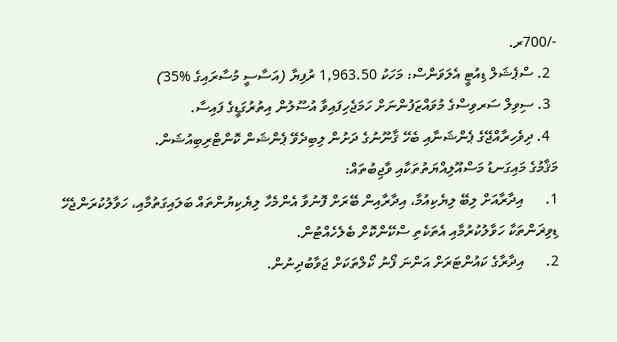-/700ރ.
  2. ސްޕެޝަލް ޑިއުޓީ އެލަވަންސް: މަހަކު 1,963.50 ރުފިޔާ (އަސާސީ މުސާރައިގެ %35)
  3. ސިވިލް ސަރވިސްގެ މުވައްޒަފުންނަށް ހަމަޖެހިފައިވާ އުސޫލުން އިތުރުގަޑީގެ ފައިސާ.
  4. ދިވެހިރާއްޖޭގެ ޕެންޝަނާއި ބެހޭ ޤާނޫނުގެ ދަށުން ލިބިދެވޭ ޕެންޝަން ކޮންޓްރިބިއުޝަން.
މަޤާމުގެ މައިގަނޑު މަސްއޫލިއްޔަތުތަކާއި ވާޖިބުތައް:
1.      އިދާރާއަށް ލިބޭ ލިޔެކިއުމާ، އިދާރާއިން ބޭރަށް ފޮނުވާ އެންމެހާ ލިޔެކިޔުންތައް ބަލައިގަތުމާއި، ހަވާލުކުރަންޖެހޭ ޑިވިޜަންތަކާ ހަވާލުކުރުމާއި އެތަކެތި ސްކޭންކޮށް ބެލެހެއްޓުން.
2.      އިދާރާގެ ކައުންޓަރަށް އަންނަ ފޯނު ކޯލްތަކަށް ޖަވާބުދިނުން.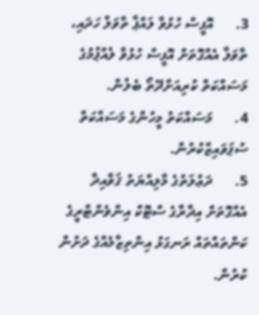3.      އޮފީސް ހުޅުވާ ލައްޕާ ތާވަލް ހަދައި، ތާވަލާ އެއްގޮތަށް އޮފީސް ހުޅުވާ ލެއްޕުމުގެ މަސައްކަތް ކުރިއަށްދޭތޯ ބެލުން.
4.      މަސައްކަތު މީހުންގެ މަސައްކަތް ސުޕަވައިޒްކުރުން.
5.      ދަޢުލަތުގެ މާލިއްޔަތު ޤަވާއިދާ އެއްގޮތަށް އިދާރާގެ ސްޓޮކް އިންވެންޓްރީގެ ކަންތައްތައް ރަނގަޅު އިންތިޒާމެއްގެ ދަށުން ކުރުން.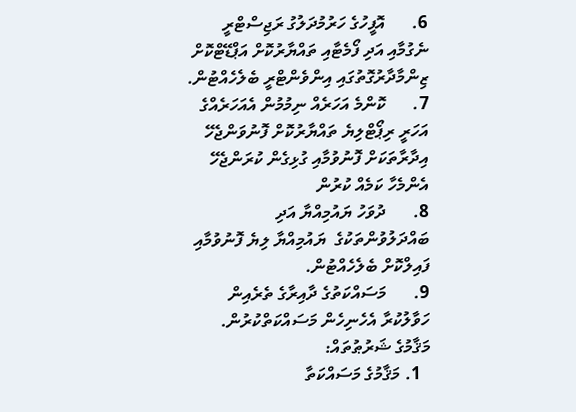6.      އޮފީހުގެ ހަރުމުދަލުގު ރަޖިސްޓްރީ ނެގުމާއި އަދި ފޯމެޓާއި ތައްޔާރުކޮށް އަޕްޑޭޓްކޮށް ޒިންމާދާރުގޮތުގައި އިންވެންޓްރީ ބެލެހެއްޓުން.
7.      ކޮންމެ އަހަރެއް ނިމުމުން އެއަހަރެއްގެ އަހަރީ ރިޕޯޓްލިޔެ ތައްޔާރުކޮށް ފޮނުވަންޖެހޭ އިދާރާތަކަށް ފޮނުވުމާއި ގުޅިގެން ކުރަންޖެހޭ އެންމެހާ ކަމެއް ކުރުން
8.      ދުވަހު ޔައުމިއްޔާ އަދި ބައްދަލުވުންތަކުގެ  ޔައުމިއްޔާ ލިޔެ ފޮނުވުމާއި ފައިލްކޮށް ބެލެހެއްޓުން.
9.      މަސައްކަތުގެ ދާއިރާގެ ތެރެއިން ހަވާލުކުރާ އެހެނިހެން މަސައްކަތްކުރުން.
މަޤާމުގެ ޝަރުޠުތައް:
  1. މަޤާމުގެ މަސައްކަތާ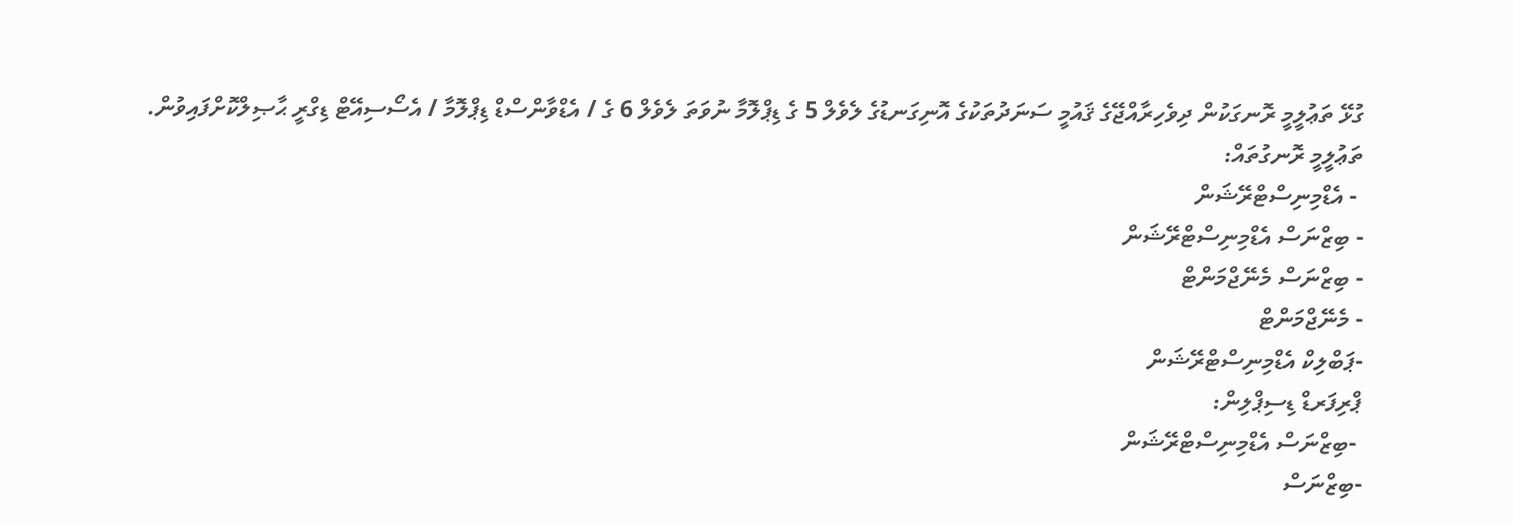ގުޅޭ ތަޢުލީމީ ރޮނގަކުން ދިވެހިރާއްޖޭގެ ޤައުމީ ސަނަދުތަކުގެ އޮނިގަނޑުގެ ލެވެލް 5 ގެ ޑިޕްލޮމާ ނުވަތަ ލެވެލް 6 ގެ / އެޑްވާންސްޑް ޑިޕްލޮމާ / އެސޯސިއޭޓް ޑިގްރީ ޙާޞިލްކޮށްފައިވުން.
ތަޢުލީމީ ރޮނގުތައް:
 - އެޑްމިނިސްޓްރޭޝަން
- ބިޒްނަސް އެޑްމިނިސްޓްރޭޝަން
- ބިޒްނަސް މެނޭޖްމަންޓް
- މެނޭޖްމަންޓް
-ޕަބްލިކް އެޑްމިނިސްޓްރޭޝަން
ޕްރިފަރޑް ޑިސިޕްލިން:
 -ބިޒްނަސް އެޑްމިނިސްޓްރޭޝަން
-ބިޒްނަސް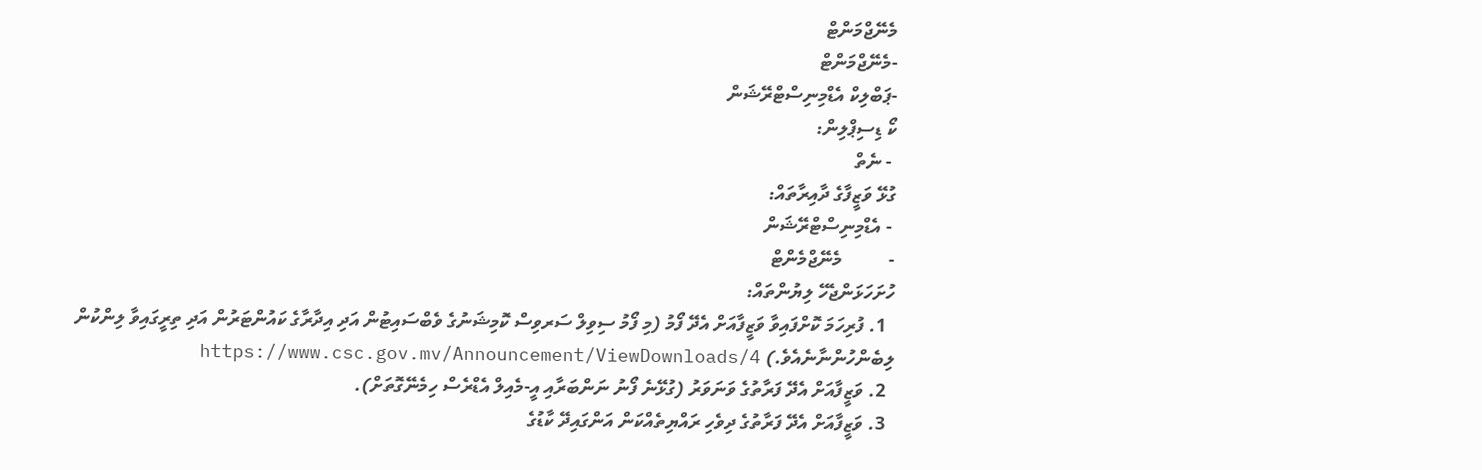މެނޭޖްމަންޓް
-މެނޭޖްމަންޓް
-ޕަބްލިކް އެޑްމިނިސްޓްރޭޝަން
ކޯ ޑިސިޕްލިން:
 - ނެތް
ގުޅޭ ވަޒީފާގެ ދާއިރާތައް:
 - އެޑްމިނިސްޓްރޭޝަން
-          މެނޭޖްމެންޓް
ހުށަހަޅަންޖެހޭ ލިޔުންތައް:
  1. ފުރިހަމަ ކޮށްފައިވާ ވަޒީފާއަށް އެދޭ ފޯމު (މި ފޯމު ސިވިލް ސަރވިސް ކޮމިޝަނުގެ ވެބްސައިޓުން އަދި އިދާރާގެ ކައުންޓަރުން އަދި ތިރީގައިވާ ލިންކުން ލިބެންހުންނާނެއެވެ.) https://www.csc.gov.mv/Announcement/ViewDownloads/4
  2. ވަޒީފާއަށް އެދޭ ފަރާތުގެ ވަނަވަރު (ގުޅޭނެ ފޯނު ނަންބަރާއި އީ-މެއިލް އެޑްރެސް ހިމެނޭގޮތަށް).
  3. ވަޒީފާއަށް އެދޭ ފަރާތުގެ ދިވެހި ރައްޔިތެއްކަން އަންގައިދޭ ކާޑުގެ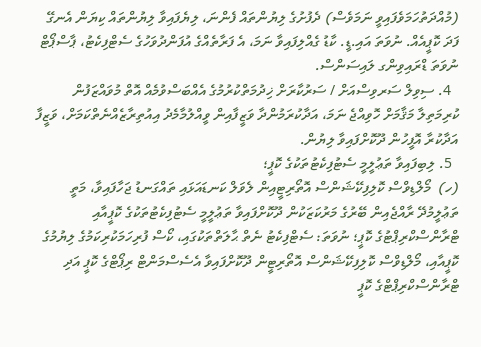(މުއްދަތުހަމަވެފައިވީ ނަމަވެސް) ދެފުށުގެ ލިޔުންތައް ފެންނަ، ލިޔެފައިވާ ލިޔުންތައް ކިޔަން އެނގޭ ފަދަ ކޮޕީއެއް. ނުވަތަ އައި.ޑީ. ކާޑު ގެއްލިފައިވާ ނަމަ، އެ ފަރާތެއްގެ އުފަންދުވަހުގެ ސެޓްފިކެޓު، ޕާސްޕޯޓް ނުވަތަ ޑްރައިވިންގ ލައިސަންސް.
  4. ސިވިލް ސަރވިސްއަށް / ސަރުކާރަށް ޚިދުމަތްކުރުމުގެ އެއްބަސްވުމެއް އޮތް މުވައްޒަފުން ކުރިމަތިލާ މަޤާމަށް ހޮވިއްޖެ ނަމަ، އަދާކުރަމުންދާ ވަޒީފާއިން ވީއްލުމާމެދު އިއުތިރާޒެއްނެތްކަމަށް، ވަޒީފާ އަދާކުރާ އޮފީހުން ދޫކޮށްފައިވާ ލިޔުން.
  5. ލިބިފައިވާ ތަޢުލީމީ ސެޓުފިކެޓުތަކުގެ ކޮޕީ؛
(ހ)  މޯލްޑިވްސް ކޮލިފިކޭޝަންސް އޮތޯރިޓީއިން ލެވަލް ކަނޑައަޅައި ތައްގަނޑު ޖަހާފައިވާ، މަތީ ތަޢުލީމުދޭ ރާއްޖެއިން ބޭރުގެ މަރުކަޒަކުން ދޫކޮށްފައިވާ ތަޢުލީމީ ސެޓުފިކެޓުތަކުގެ ކޮޕީއާއި ޓްރާންސްކްރިޕްޓުގެ ކޮޕީ؛ ނުވަތަ: ސެޓްފިކެޓު ނެތް ޙާލަތްތަކުގައި، ކޯސް ފުރިހަމަކުރިކަމުގެ ލިޔުމުގެ ކޮޕީއާއި، މޯލްޑިވްސް ކޮލިފިކޭޝަންސް އޮތޯރިޓީން ދޫކޮށްފައިވާ އެސެސްމަންޓް ރިޕޯޓްގެ ކޮޕީ އަދި ޓްރާންސްކްރިޕްޓްގެ ކޮޕީ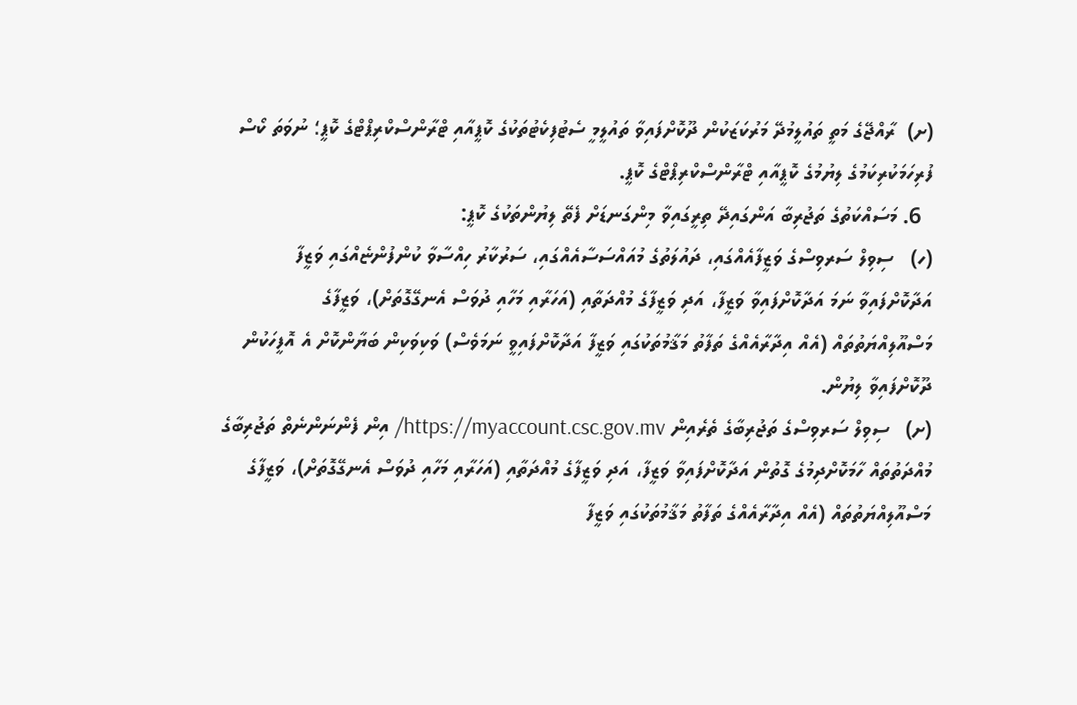(ށ)  ރާއްޖޭގެ މަތީ ތައުލީމުދޭ މަރުކަޒަކުން ދޫކޮށްފައިވާ ތައުލީމީ ސެޓުފިކެޓުތަކުގެ ކޮޕީއާއި ޓްރާންސްކްރިޕްޓްގެ ކޮޕީ؛ ނުވަތަ ކޯސް ފުރިހަމަކުރިކަމުގެ ލިޔުމުގެ ކޮޕީއާއި ޓްރާންސްކްރިޕްޓްގެ ކޮޕީ.
  6. މަސައްކަތުގެ ތަޖުރިބާ އަންގައިދޭ ތިރީގައިވާ މިންގަނޑަށް ފެތޭ ލިޔުންތަކުގެ ކޮޕީ:
(ހ)   ސިވިލް ސަރވިސްގެ ވަޒީފާއެއްގައި، ދައުލަތުގެ މުއައްސަސާއެއްގައި، ސަރުކާރު ހިއްސާވާ ކުންފުންޏެއްގައި ވަޒީފާ އަދާކޮށްފައިވާ ނަމަ އަދާކޮށްފައިވާ ވަޒީފާ، އަދި ވަޒީފާގެ މުއްދަތާއި (އަހަރާއި މަހާއި ދުވަސް އެނގޭގޮތަށް)، ވަޒީފާގެ މަސްއޫލިއްޔަތުތައް (އެއް އިދާރާއެއްގެ ތަފާތު މަޤާމުތަކުގައި ވަޒީފާ އަދާކޮށްފައިވީ ނަމަވެސް) ވަކިވަކިން ބަޔާންކޮށް އެ އޮފީހަކުން ދޫކޮށްފައިވާ ލިޔުން.
(ށ)   ސިވިލް ސަރވިސްގެ ތަޖުރިބާގެ ތެރެއިން https://myaccount.csc.gov.mv/ އިން ފެންނަންނެތް ތަޖުރިބާގެ މުއްދަތުތައް ހާމަކޮށްދިމުގެ ގޮތުން އަދާކޮށްފައިވާ ވަޒީފާ، އަދި ވަޒީފާގެ މުއްދަތާއި (އަހަރާއި މަހާއި ދުވަސް އެނގޭގޮތަށް)، ވަޒީފާގެ މަސްއޫލިއްޔަތުތައް (އެއް އިދާރާއެއްގެ ތަފާތު މަޤާމުތަކުގައި ވަޒީފާ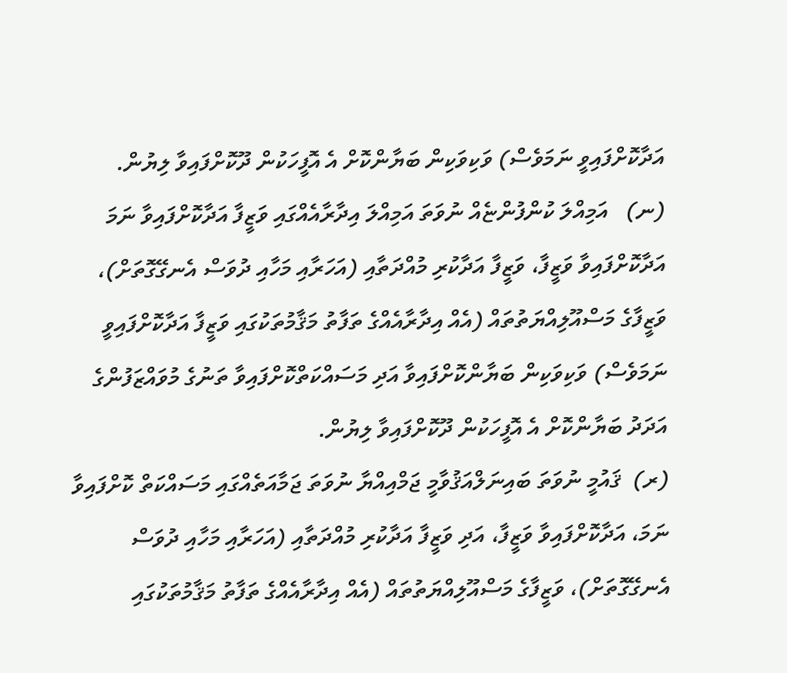އަދާކޮށްފައިވީ ނަމަވެސް) ވަކިވަކިން ބަޔާންކޮށް އެ އޮފީހަކުން ދޫކޮށްފައިވާ ލިޔުން.
(ނ)   އަމިއްލަ ކުންފުންޏެއް ނުވަތަ އަމިއްލަ އިދާރާއެއްގައި ވަޒީފާ އަދާކޮށްފައިވާ ނަމަ އަދާކޮށްފައިވާ ވަޒީފާ، ވަޒީފާ އަދާކުރި މުއްދަތާއި (އަހަރާއި މަހާއި ދުވަސް އެނގޭގޮތަށް)، ވަޒީފާގެ މަސްއޫލިއްޔަތުތައް (އެއް އިދާރާއެއްގެ ތަފާތު މަޤާމުތަކުގައި ވަޒީފާ އަދާކޮށްފައިވީ ނަމަވެސް) ވަކިވަކިން ބަޔާންކޮށްފައިވާ އަދި މަސައްކަތްކޮށްފައިވާ ތަނުގެ މުވައްޒަފުންގެ އަދަދު ބަޔާންކޮށް އެ އޮފީހަކުން ދޫކޮށްފައިވާ ލިޔުން.
(ރ)  ޤައުމީ ނުވަތަ ބައިނަލްއަޤުވާމީ ޖަމްއިއްޔާ ނުވަތަ ޖަމާއަތެއްގައި މަސައްކަތް ކޮށްފައިވާ ނަމަ، އަދާކޮށްފައިވާ ވަޒީފާ، އަދި ވަޒީފާ އަދާކުރި މުއްދަތާއި (އަހަރާއި މަހާއި ދުވަސް އެނގޭގޮތަށް)، ވަޒީފާގެ މަސްއޫލިއްޔަތުތައް (އެއް އިދާރާއެއްގެ ތަފާތު މަޤާމުތަކުގައި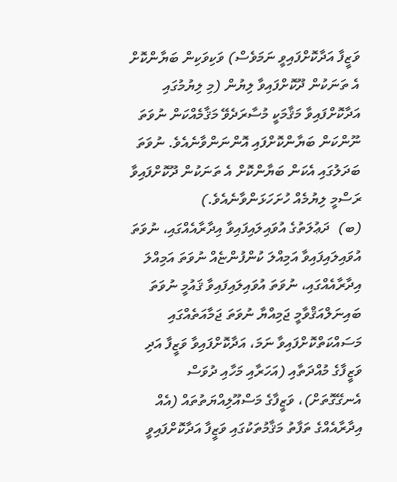ވަޒީފާ އަދާކޮށްފައިވީ ނަމަވެސް) ވަކިވަކިން ބަޔާންކޮށް އެ ތަނަކުން ދޫކޮށްފައިވާ ލިޔުން (މި ލިޔުމުގައި އަދާކޮށްފައިވާ މަޤާމަކީ މުސާރަދެވޭ މަޤާމެއްކަން ނުވަތަ ނޫންކަން ބަޔާންކޮށްފައި އޮންނަންވާނެއެވެ. ނުވަތަ ބަދަލުގައި އެކަން ބަޔާންކޮށް އެ ތަނަކުން ދޫކޮށްފައިވާ ރަސްމީ ލިޔުމެއް ހުށަހަޅަންވާނެއެވެ.)
(ބ)  ދަޢުލަތުގެ އުވައިލައިފައިވާ އިދާރާއެއްގައި، ނުވަތަ އުވައިލައިފައިވާ އަމިއްލަ ކުންފުންޏެއް ނުވަތަ އަމިއްލަ އިދާރާއެއްގައި، ނުވަތަ އުވައިލައިފައިވާ ޤައުމީ ނުވަތަ ބައިނަލްއަޤްވާމީ ޖަމިއްޔާ ނުވަތަ ޖަމާއަތެއްގައި މަސައްކަތްކޮށްފައިވާ ނަމަ، އަދާކޮށްފައިވާ ވަޒީފާ އަދި ވަޒީފާގެ މުއްދަތާއި (އަހަރާއި މަހާއި ދުވަސް އެނގޭގޮތަށް)، ވަޒީފާގެ މަސްއޫލިއްޔަތުތައް (އެއް އިދާރާއެއްގެ ތަފާތު މަޤާމުތަކުގައި ވަޒީފާ އަދާކޮށްފައިވީ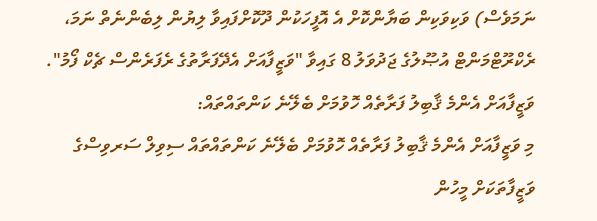ނަމަވެސް) ވަކިވަކިން ބަޔާންކޮށް އެ އޮފީހަކުން ދޫކޮށްފައިވާ ލިޔުން ލިބެންނެތް ނަމަ، ރެކްރޫޓްމަންޓް އުޞޫލުގެ ޖަދުވަލު 8 ގައިވާ "ވަޒީފާއަށް އެދޭފަރާތުގެ ރެފަރެންސް ޗެކް ފޯމު".
ވަޒީފާއަށް އެންމެ ޤާބިލު ފަރާތެއް ހޮވުމަށް ބެލޭނެ ކަންތައްތައް:
މި ވަޒީފާއަށް އެންމެ ޤާބިލު ފަރާތެއް ހޮވުމަށް ބެލޭނެ ކަންތައްތައް ސިވިލް ސަރވިސްގެ ވަޒީފާތަކަށް މީހުން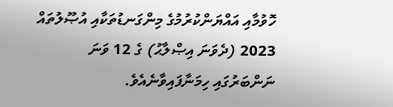ހޮވުމާއި އައްޔަންކުރުމުގެ މިންގަނޑުތަކާއި އުޞޫލުތައް 2023 (ދެވަނަ އިޞްލާޙު) ގެ 12 ވަނަ ނަންބަރުގައި ހިމަނާފައިވާނެއެވެ.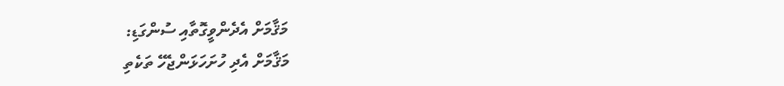މަޤާމަށް އެދެންވީގޮތާއި ސުންގަޑި:
މަޤާމަށް އެދި ހުށަހަޅަންޖެހޭ ތަކެތި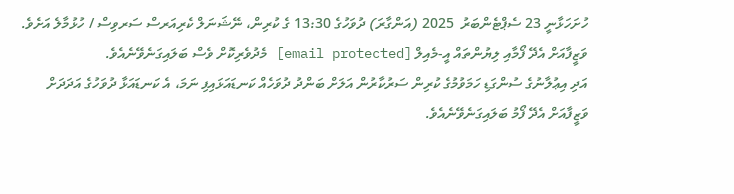ހުށަހަޅާނީ 23 ސެޕްޓެންބަރު  2025 (އަންގާރަ) ދުވަހުގެ 13:30 ގެ ކުރިން، ނޭޝަނަލް ކެރިއަރސް ސަރވިސް / ހުޅުމާލެ އަށެވެ.
ވަޒީފާއަށް އެދޭ ފޯމާއި ލިޔުންތައް އީ-މެއިލް [email protected] މެދުވެރިކޮށް ވެސް ބަލައިގަނެވޭނެއެވެ.
އަދި އިޢުލާނުގެ ސުންގަޑި ހަމަވުމުގެ ކުރިން ސަރުކާރުން އަލަށް ބަންދު ދުވަހެއް ކަނޑައަޅައިފި ނަމަ، އެ ކަނޑައަޅާ ދުވަހުގެ އަދަދަށް ވަޒީފާއަށް އެދޭ ފޯމު ބަލައިގަނެވޭނެއެވެ.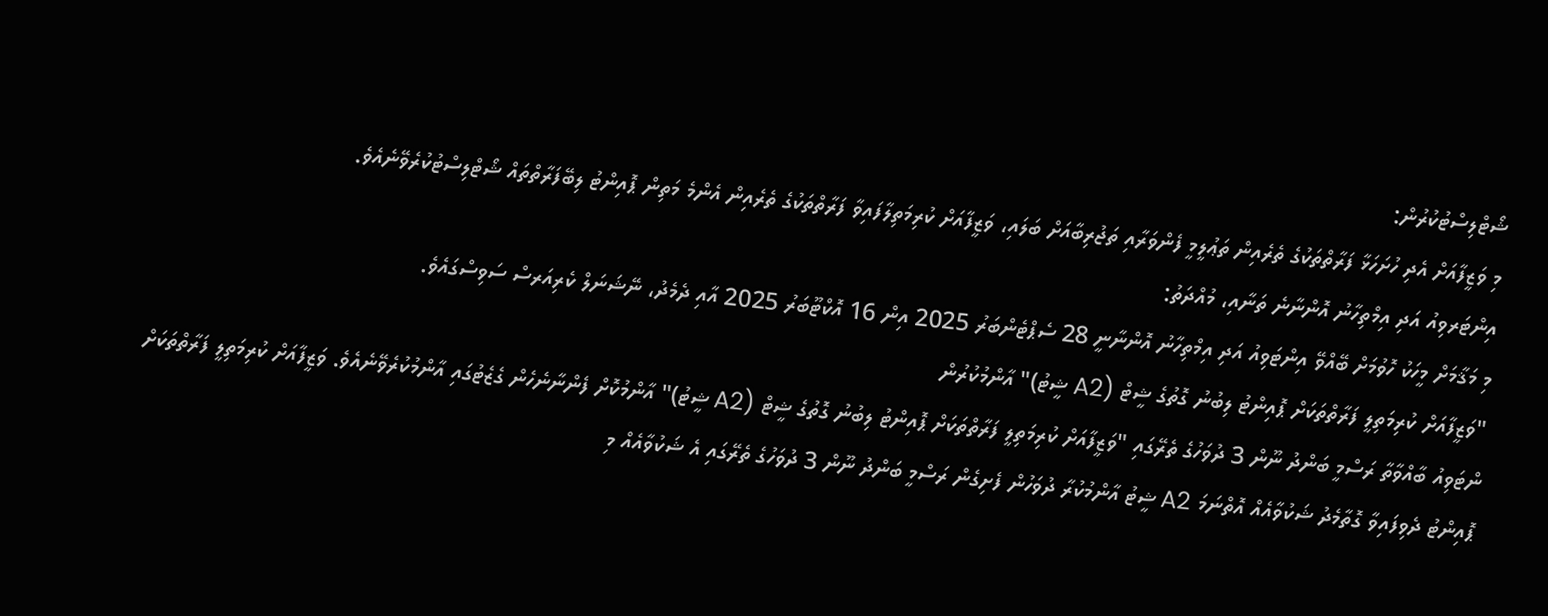ޝޯޓްލިސްޓުކުރުން:
މި ވަޒީފާއަށް އެދި ހުށަހަޅާ ފަރާތްތަކުގެ ތެރެއިން ތަޢުލީމީ ފެންވަރާއި ތަޖުރިބާއަށް ބަލައި، ވަޒީފާއަށް ކުރިމަތިލާފައިވާ ފަރާތްތަކުގެ ތެރެއިން އެންމެ މަތިން ޕޮއިންޓު ލިބޭފަރާތްތައް ޝޯޓްލިސްޓުކުރެވޭނެއެވެ.
އިންޓަރވިއު އަދި އިމްތިހާނު އޮންނާނެ ތަނާއި، މުއްދަތު:
މި މަޤާމަށް މީހަކު ހޮވުމަށް ބޭއްވޭ އިންޓަވިއު އަދި އިމްތިހާނު އޮންނާނީ 28 ސެޕްޓެންބަރު 2025 އިން 16 އޮކްޓޫބަރު 2025 އާއި ދެމެދު، ނޭޝަނަލް ކެރިއަރސް ސަވިސްގައެވެ.
"ވަޒީފާއަށް ކުރިމަތިލީ ފަރާތްތަކަށް ޕޮއިންޓު ލިބުނު ގޮތުގެ ޝީޓް (A2 ޝީޓު)" އާންމުކުރުން
ންޓަވިއު ބާއްވާތާ ރަސްމީ ބަންދު ނޫން 3 ދުވަހުގެ ތެރޭގައި "ވަޒީފާއަށް ކުރިމަތިލީ ފަރާތްތަކަށް ޕޮއިންޓު ލިބުނު ގޮތުގެ ޝީޓް (A2 ޝީޓު)" އާންމުކޮށް ފެންނާނެހެން ގެޒެޓުގައި އާންމުކުރެވޭނެއެވެ. ވަޒީފާއަށް ކުރިމަތިލީ ފަރާތްތަކަށް ޕޮއިންޓު ދެވިފައިވާ ގޮތާމެދު ޝަކުވާއެއް އޮތްނަމަ A2 ޝީޓު އާންމުކުރާ ދުވަހުން ފެށިގެން ރަސްމީ ބަންދު ނޫން 3 ދުވަހުގެ ތެރޭގައި އެ ޝަކުވާއެއް މި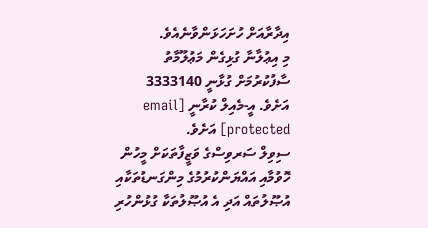އިދާރާއަށް ހުށަހަޅަންވާނެއެވެ.
މި އިޢުލާނާ ގުޅިގެން މަޢުލޫމާތު ސާފުކުރުމަށް ގުޅާނީ 3333140 އަށެވެ. އީ-މެއިލް ކުރާނީ [email protected] އަށެވެ.
ސިވިލް ސަރވިސްގެ ވަޒީފާތަކަށް މީހުން ހޮވުމާއި އައްޔަންކުރުމުގެ މިންގަނޑުތަކާއި އުޞޫލުތައް އަދި އެ އުޞޫލުތަކާ ގުޅުންހުރި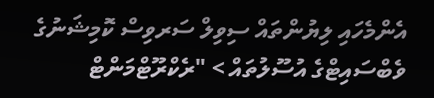އެންމެހައި ލިޔުންތައް ސިވިލް ސަރވިސް ކޮމިޝަނުގެ ވެބްސައިޓްގެ އުސޫލުތައް > "ރެކްރޫޓްމަންޓް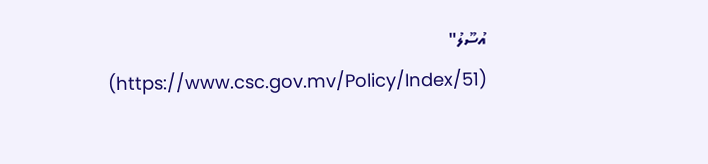އުސޫލު" (https://www.csc.gov.mv/Policy/Index/51)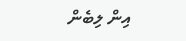އިން ލިބެން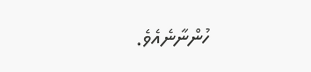ހުންނާނެއެވެ.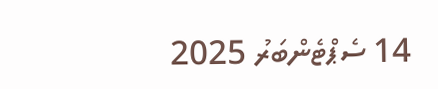14 ސެޕްޓެންބަރު 2025